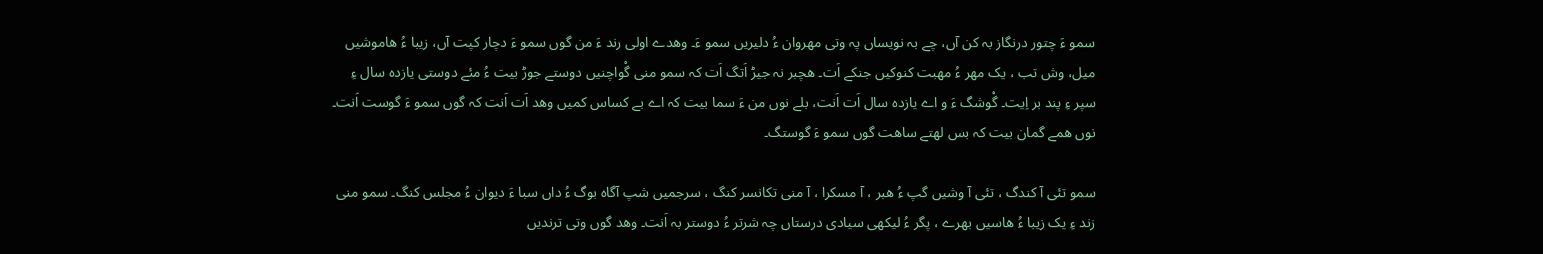سمو ءَ چتور درنگاز بہ کن آں، چے بہ نویساں پہ وتی مھروان ءُ دلیریں سمو ءَ۔ وھدے اولی رند ءَ من گوں سمو ءَ دچار کپت آں، زیبا ءُ ھاموشیں میل، وش تب ، یک مھر ءُ مھبت کنوکیں جنکے اَت۔ ھچبر نہ جیڑ اَتگ اَت کہ سمو منی گْواچنیں دوستے جوڑ بیت ءُ مئے دوستی یازدہ سال ءِ سپر ءِ پند بر اِیت۔ گْوشگ ءَ و اے یازدہ سال اَت اَنت، بلے نوں من ءَ سما بیت کہ اے بے کساس کمیں وھد اَت اَنت کہ گوں سمو ءَ گوست اَنت۔ نوں ھمے گمان بیت کہ بس لھتے ساھت گوں سمو ءَ گوستگ۔

سمو تئی آ کندگ ، تئی آ وشیں گپ ءُ ھبر ، آ مسکرا ، آ منی تکانسر کنگ ، سرجمیں شپ آگاہ بوگ ءُ داں سبا ءَ دیوان ءُ مجلس کنگ۔ سمو منی زند ءِ یک زیبا ءُ ھاسیں بھرے ، پگر ءُ لیکھی سیادی درستاں چہ شرتر ءُ دوستر بہ اَنت۔ وھد گوں وتی ترندیں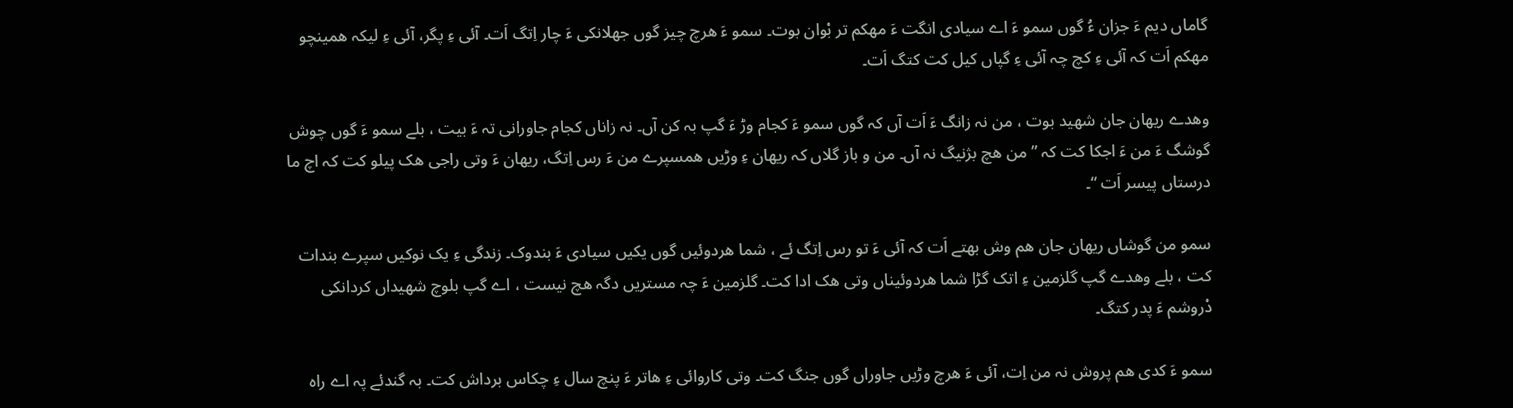گاماں دیم ءَ جزان ءُ گوں سمو ءَ اے سیادی انگت ءَ مھکم تر بْوان بوت۔ سمو ءَ ھرچ چیز گوں جھلانکی ءَ چار اِتگ اَت۔ آئی ءِ پگر، آئی ءِ لیکہ ھمینچو مھکم اَت کہ آئی ءِ کچ چہ آئی ءِ گپاں کیل کت کتگ اَت۔

وھدے ریھان جان شھید بوت ، من نہ زانگ ءَ اَت آں کہ گوں سمو ءَ کجام وڑ ءَ گپ بہ کن آں۔ نہ زاناں کجام جاورانی تہ ءَ بیت ، بلے سمو ءَ گوں چوش گوشگ ءَ من ءَ اجکا کت کہ ” من ھچ بژنیگ نہ آں۔ من و باز گلاں کہ ریھان ءِ وڑیں ھمسپرے من ءَ رس اِتگ، ریھان ءَ وتی راجی ھک پیلو کت کہ اچ ما درستاں پیسر اَت “۔

سمو من گوشاں ریھان جان ھم وش بھتے اَت کہ آئی ءَ تو رس اِتگ ئے ، شما ھردوئیں گوں یکیں سیادی ءَ بندوک۔ زندگی ءِ یک نوکیں سپرے بندات کت ، بلے وھدے گپ گلزمین ءِ اتک گڑا شما ھردوئیناں وتی ھک ادا کت۔ گلزمین ءَ چہ مستریں دگہ ھچ نیست ، اے گپ بلوچ شھیداں کردانکی دْروشم ءَ پدر کتگ۔

سمو ءَ کدی ھم پروش نہ من اِت، آئی ءَ ھرچ وڑیں جاوراں گوں جنگ کت۔ وتی کاروائی ءِ ھاتر ءَ پنچ سال ءِ چکاس برداش کت۔ بہ گندئے پہ اے راہ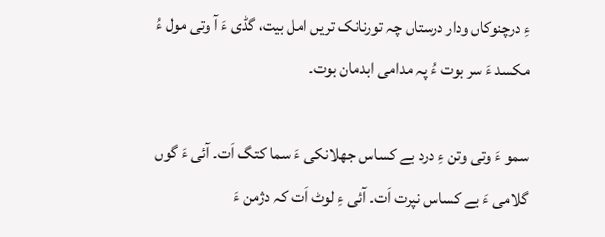ءِ درچنوکاں ودار درستاں چہ تورنانک تریں امل بیت، گڈی ءَ آ وتی مول ءُ مکسد ءَ سر بوت ءُ پہ مدامی ابدمان بوت۔

سمو ءَ وتی وتن ءِ درد بے کساس جھلانکی ءَ سما کتگ اَت۔ آئی ءَ گوں گلامی ءَ بے کساس نپرت اَت۔ آئی ءِ لوٹ اَت کہ دژمن ءَ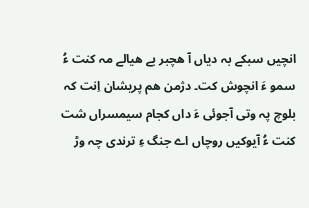انچیں سبکے بہ دیاں آ ھچبر بے ھیالے مہ کنت ءُ سمو ءَ انچوش کت۔ دژمن ھم پریشان اِنت کہ بلوچ پہ وتی آجوئی ءَ داں کجام سیمسراں شت کنت ءُ آیوکیں روچاں اے جنگ ءِ ترندی چہ وڑ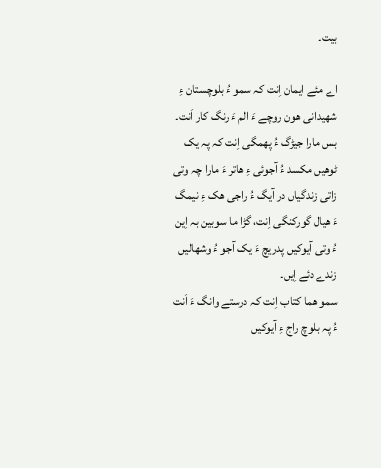بیت۔

اے مئے ایمان اِنت کہ سمو ءُ بلوچستان ءِ شھیدانی ھون روچے ءَ الم ءَ رنگ کار اَنت۔ بس مارا جیڑگ ءُ پھمگی اِنت کہ پہ یک ٹوھیں مکسد ءُ آجوئی ءِ ھاتر ءَ مارا چہ وتی زاتی زندگیاں در آیگ ءُ راجی ھک ءِ نیمگ ءَ ھیال گورکنگی اِنت، گڑا ما سوبین بہ اِین ءُ وتی آیوکیں پدریچ ءَ یک آجو ءُ وشھالیں زندے دئے اِیں۔
سمو ھما کتاب اِنت کہ درستے وانگ ءَ اَنت ءُ پہ بلوچ راج ءِ آیوکیں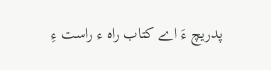پدریچ ءَ اے کتاب راہ ء راست ءِ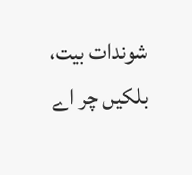شوندات بیت، بلکیں چر اے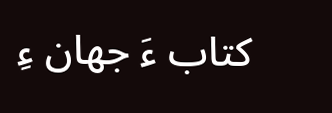کتاب ءَ جھان ءِ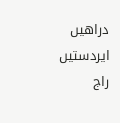دراھیں ایردستیں راج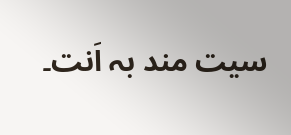سیت مند بہ اَنت۔